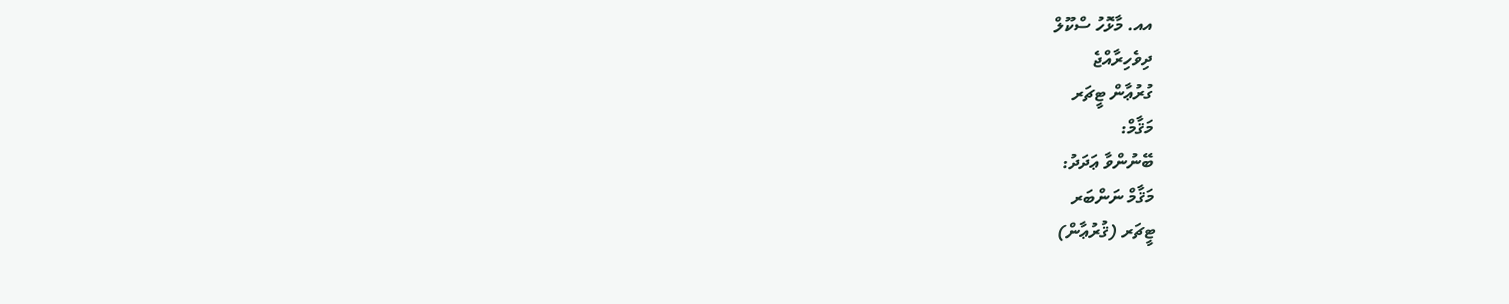އއ. މާޅޮހު ސްކޫލް
ދިވެހިރާއްޖެ
ގުރުޢާން ޓީޗަރ
މަޤާމް:
ބޭނުންވާ ޢަދަދު:
މަޤާމް ނަންބަރ
ޓީޗަރ (ޤުރުޢާން)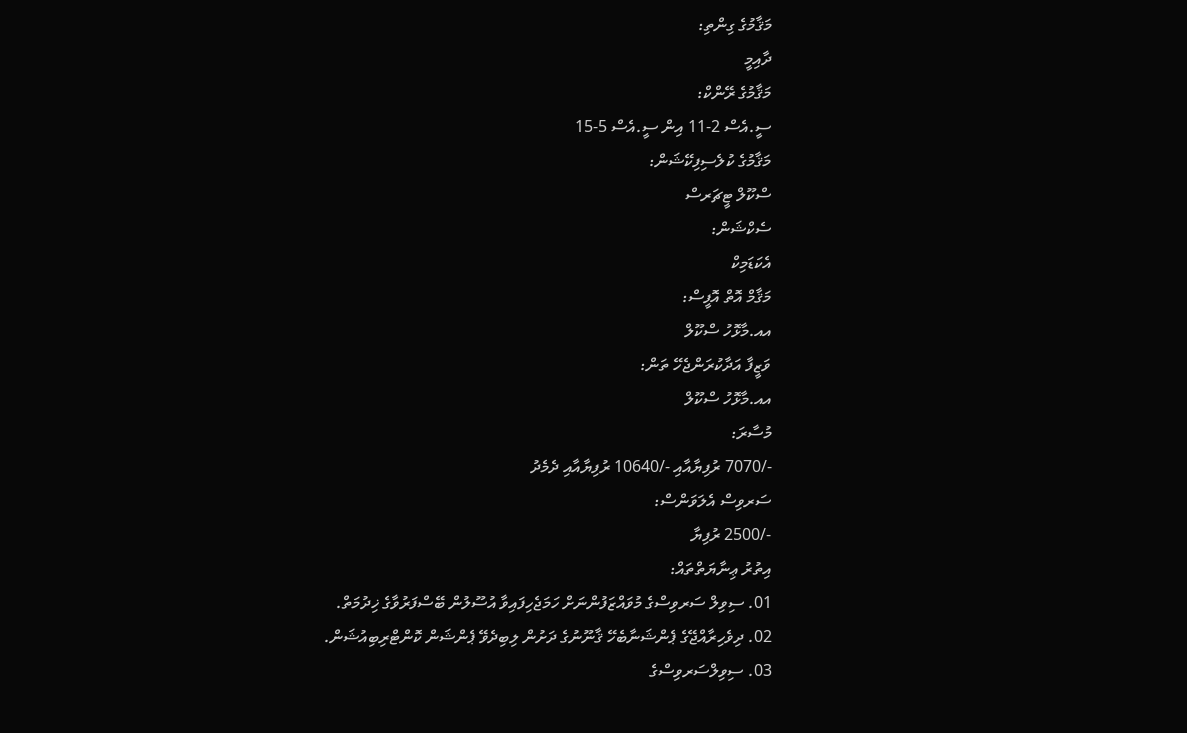މަޤާމުގެ ގިންތި:
ދާއިމީ
މަޤާމުގެ ރޭންކް:
ސީ.އެސް 2-11 އިން ސީ.އެސް 5-15
މަޤާމުގެ ކުލެސިފިކޭޝަން:
ސްކޫލް ޓީޗަރސް
ސެކްޝަން:
އެކަޑަމިކް
މަޤާމް އޮތް އޮފީސް:
އއ.މާޅޮހު ސްކޫލް
ވަޒީފާ އަދާކުރަންޖެހޭ ތަން:
އއ.މާޅޮހު ސްކޫލް
މުސާރަ:
-/7070 ރުފިޔާއާއި -/10640 ރުފިޔާއާއި ދެމެދު
ސަރވިސް އެލަވަންސް:
-/2500 ރުފިޔާ
އިތުރު ޢިނާޔަތްތައް:
01. ސިވިލް ސަރވިސްގެ މުވައްޒަފުންނަށް ހަމަޖެހިފައިވާ އުސޫލުން ބޭސްފަރުވާގެ ޚިދުމަތް.
02. ދިވެހިރާއްޖޭގެ ޕެންޝަނާބެހޭ ޤާނޫނުގެ ދަށުން ލިބިދެވޭ ޕެންޝަން ކޮންޓްރިބިއުޝަން.
03. ސިވިލްސަރވިސްގެ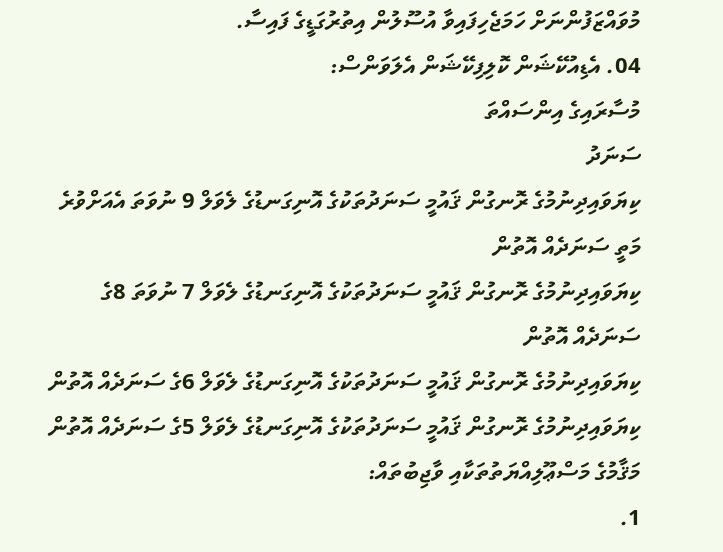މުވައްޒަފުންނަށް ހަމަޖެހިފައިވާ އުސޫލުން އިތުރުގަޑީގެ ފައިސާ.
04. އެޑިއުކޭޝަން ކޮލިފިކޭޝަން އެލަވަންސް:
މުސާރައިގެ އިންސައްތަ
ސަނަދު
ކިޔަވައިދިނުމުގެ ރޮނގުން ޤައުމީ ސަނަދުތަކުގެ އޮނިގަނޑުގެ ލެވަލް 9 ނުވަތަ އެއަށްވުރެ މަތީ ސަނަދެއް އޮތުން
ކިޔަވައިދިނުމުގެ ރޮނގުން ޤައުމީ ސަނަދުތަކުގެ އޮނިގަނޑުގެ ލެވަލް 7 ނުވަތަ 8ގެ ސަނަދެއް އޮތުން
ކިޔަވައިދިނުމުގެ ރޮނގުން ޤައުމީ ސަނަދުތަކުގެ އޮނިގަނޑުގެ ލެވަލް 6ގެ ސަނަދެއް އޮތުން
ކިޔަވައިދިނުމުގެ ރޮނގުން ޤައުމީ ސަނަދުތަކުގެ އޮނިގަނޑުގެ ލެވަލް 5ގެ ސަނަދެއް އޮތުން
މަޤާމުގެ މަސްޢޫލިއްޔަތުތަކާއި ވާޖިބުތައް:
1.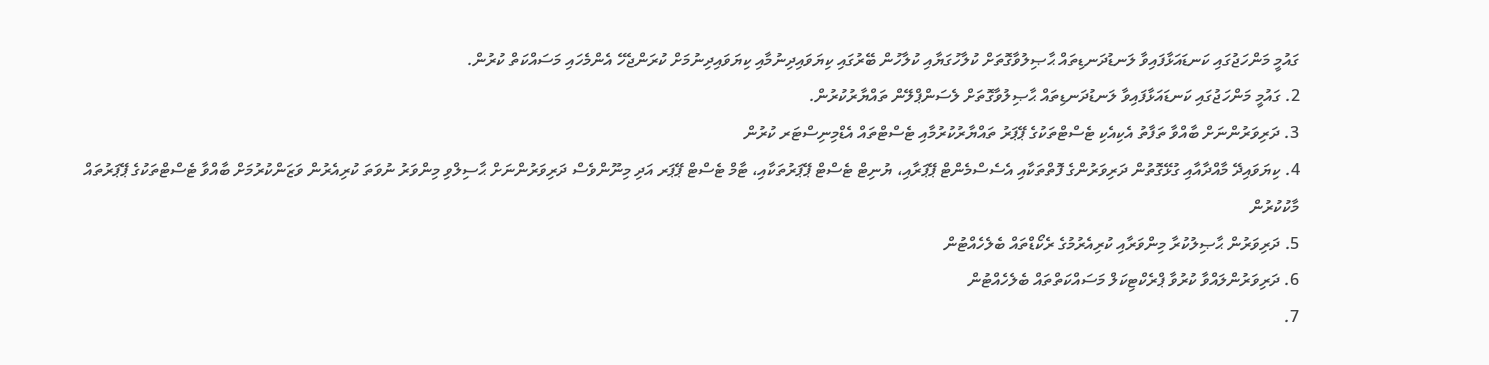ގައުމީ މަންހަޖުގައި ކަނޑައަޅާފައިވާ ލަނޑުދަނޑިތައް ޙާޞިލުވާގޮތަށް ކުލާހުގަޔާއި ކުލާހުން ބޭރުގައި ކިޔަވައިދިނުމާއި ކިޔަވައިދިނުމަށް ކުރަންޖެހޭ އެންމެހައި މަސައްކަތް ކުރުން.
2. ގައުމީ މަންހަޖުގައި ކަނޑައަޅާފައިވާ ލަނޑުދަނޑިތައް ޙާޞިލުވާގޮތަށް ލެސަންޕްލޭން ތައްޔާރުކުރުން.
3. ދަރިވަރުންނަށް ބާއްވާ ތަފާތު އެކިއެކި ޓެސްޓްތަކުގެ ޕޭޕަރު ތައްޔާރުކުރުމާއި ޓެސްޓްތައް އެޑްމިނިސްޓަރ ކުރުން
4. ކިޔަވައިދޭ މާއްދާއާއި ގުޅޭގޮތުން ދަރިވަރުންގެ ފޮތްތަކާއި އެސެސްމެންޓް ޕޭޕަރާއި، ޔުނިޓް ޓެސްޓް ޕޭޕަރުތަކާއި، ޓާމް ޓެސްޓް ޕޭޕަރ އަދި މިނޫންވެސް ދަރިވަރުންނަށް ޙާސިލްވި މިންވަރު ނުވަތަ ކުރިއެރުން ވަޒަންކުރުމަށް ބާއްވާ ޓެސްޓްތަކުގެ ޕޭޕަރުތައް މާކުކުރުން
5. ދަރިވަރުން ޙާޞިލުކުރާ މިންވަރާއި ކުރިއެރުމުގެ ރެކޯޑްތައް ބެލެހެއްޓުން
6. ދަރިވަރުންލައްވާ ކުރުވާ ޕްރެކްޓިކަލް މަސައްކަތްތައް ބެލެހެއްޓުން
7.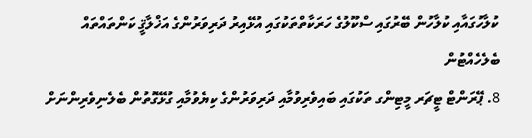ކުލާހުގައާއި ކުލާހުން ބޭރުގައި ސްކޫލުގެ ހަރަކާތްތަކުގައި އުޅޭއިރު ދަރިވަރުންގެ އަޚްލާޤީ ކަންތައްތައް ބެލެހެއްޓުން
8. ޕޭރަންޓް ޓީޗަރ މީޓިންގ ތަކުގައި ބައިވެރިވުމާއި ދަރިވަރުންގެ ކިޔެވުމާއި ގުޅޭގޮތުން ބެލެނިވެރިންނަށް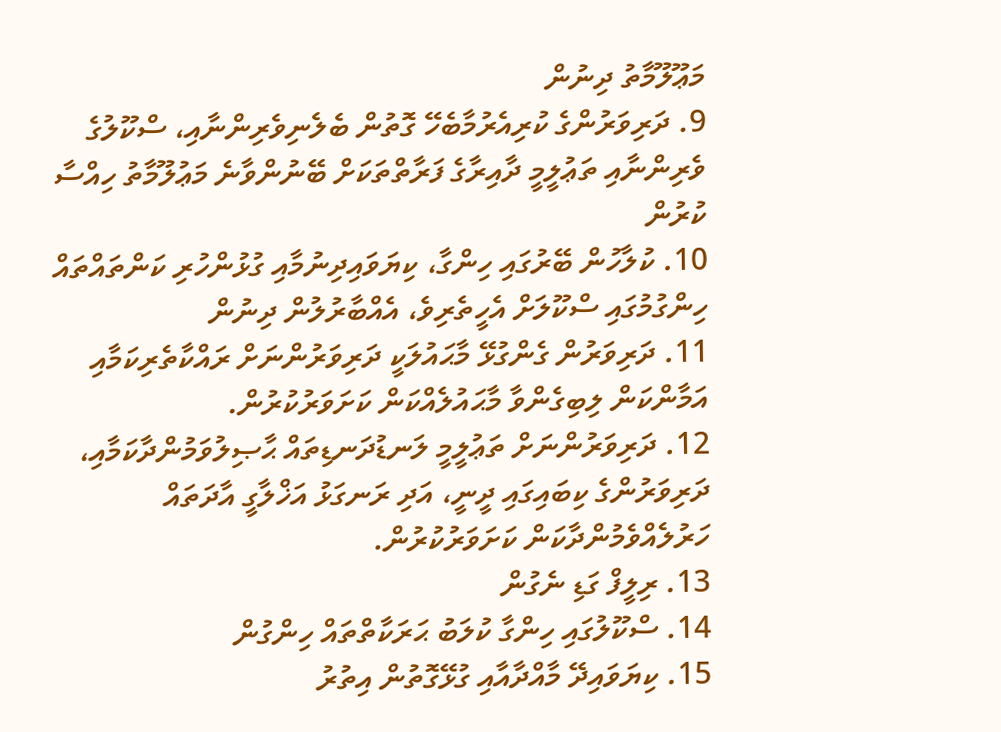މަޢޫލޫމާތު ދިނުން
9. ދަރިވަރުންގެ ކުރިއެރުމާބެހޭ ގޮތުން ބެލެނިވެރިންނާއި، ސްކޫލުގެ ވެރިންނާއި ތަޢުލީމީ ދާއިރާގެ ފަރާތްތަކަށް ބޭނުންވާނެ މަޢުލޫމާތު ހިއްސާ ކުރުން
10. ކުލާހުން ބޭރުގައި ހިންގާ، ކިޔަވައިދިނުމާއި ގުޅުންހުރި ކަންތައްތައް ހިންގުމުގައި ސްކޫލަށް އެހީތެރިވެ، އެއްބާރުލުން ދިނުން
11. ދަރިވަރުން ގެންގުޅޭ މާޙައުލަކީ ދަރިވަރުންނަށް ރައްކާތެރިކަމާއި އަމާންކަން ލިބިގެންވާ މާޙައުލެއްކަން ކަށަވަރުކުރުން.
12. ދަރިވަރުންނަށް ތަޢުލީމީ ލަނޑުދަނޑިތައް ޙާޞިލުވަމުންދާކަމާއި، ދަރިވަރުންގެ ކިބައިގައި ދީނީ، އަދި ރަނގަޅު އަޚްލާގީ އާދަތައް ހަރުލެއްވެމުންދާކަން ކަށަވަރުކުރުން.
13. ރިލީފް ގަޑި ނެގުން
14. ސްކޫލުގައި ހިންގާ ކުލަބު ޙަރަކާތްތައް ހިންގުން
15. ކިޔަވައިދޭ މާއްދާއާއި ގުޅޭގޮތުން އިތުރު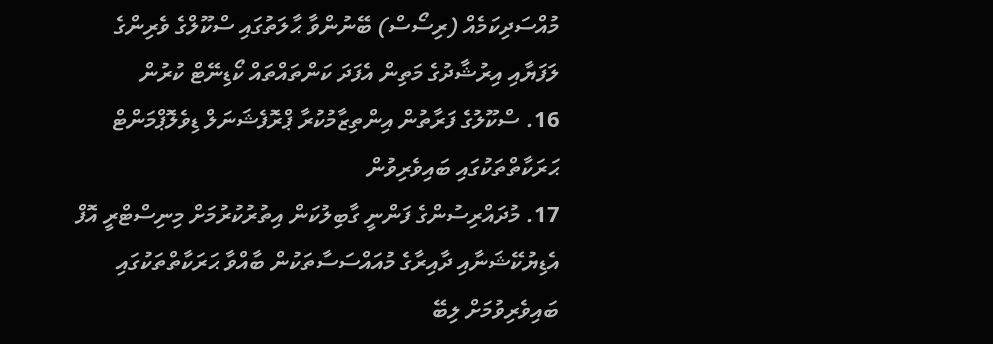މުއްސަދިކަމެއް (ރިސޯސް) ބޭނުންވާ ޙާލަތުގައި ސްކޫލްގެ ވެރިންގެ ލަފަޔާއި އިރުޝާދުގެ މަތިން އެފަދަ ކަންތައްތައް ކޯޑިނޭޓް ކުރުން
16. ސްކޫލުގެ ފަރާތުން އިންތިޒާމުކުރާ ޕްރޮފެޝަނަލް ޑިވެލޮޕްމަންޓް ޙަރަކާތްތަކުގައި ބައިވެރިވުން
17. މުދައްރިސުންގެ ފަންނީ ގާބިލުކަން އިތުރުކުރުމަށް މިނިސްޓްރީ އޮފް އެޑިޔުކޭޝަނާއި ދާއިރާގެ މުއައްސަސާތަކުން ބާއްވާ ޙަރަކާތްތަކުގައި ބައިވެރިވުމަށް ލިބޭ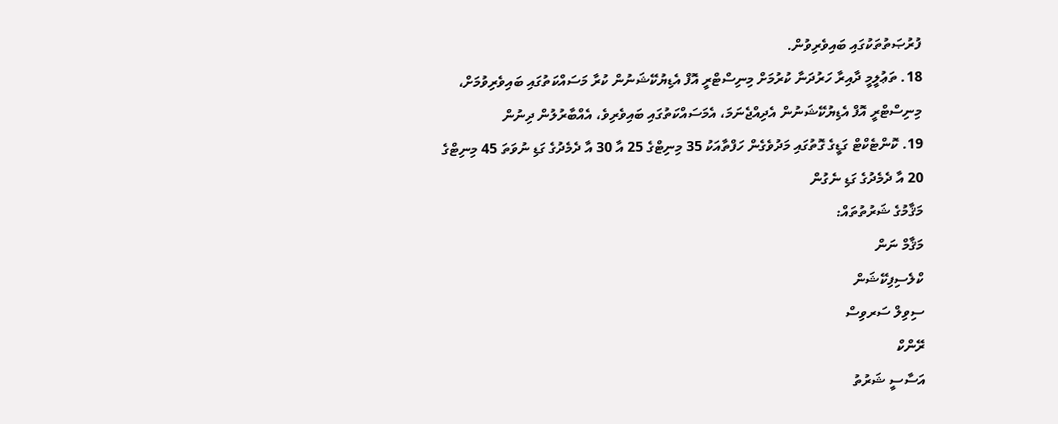ފުރުޞަތުތަކުގައި ބައިވެރިވުން.
18. ތަޢުލީމީ ދާއިރާ ހަރުދަނާ ކުރުމަށް މިނިސްޓްރީ އޮފް އެޑިޔުކޭޝަނުން ކުރާ މަސައްކަތުގައި ބައިވެރިވުމަށް، މިނިސްޓްރީ އޮފް އެޑިޔުކޭޝަނުން އެދިއްޖެނަމަ، އެމަސައްކަތުގައި ބައިވެރިވެ، އެއްބާރުލުން ދިނުން
19. ކޮންޓެކްޓް ގަޑީގެ ގޮތުގައި މަދުވެގެން ހަފްތާއަކު 35 މިނިޓްގެ 25 އާ 30 އާ ދެމެދުގެ ގަޑި ނުވަތަ 45 މިނިޓްގެ 20 އާ ދެމެދުގެ ގަޑި ނެގުން
މަޤާމުގެ ޝަރުތުތައް:
މަޤާމް ނަން
ކްލެސިފިކޭޝަން
ސިވިލް ސަރވިސް
ރޭންކް
އަސާސީ ޝަރުތު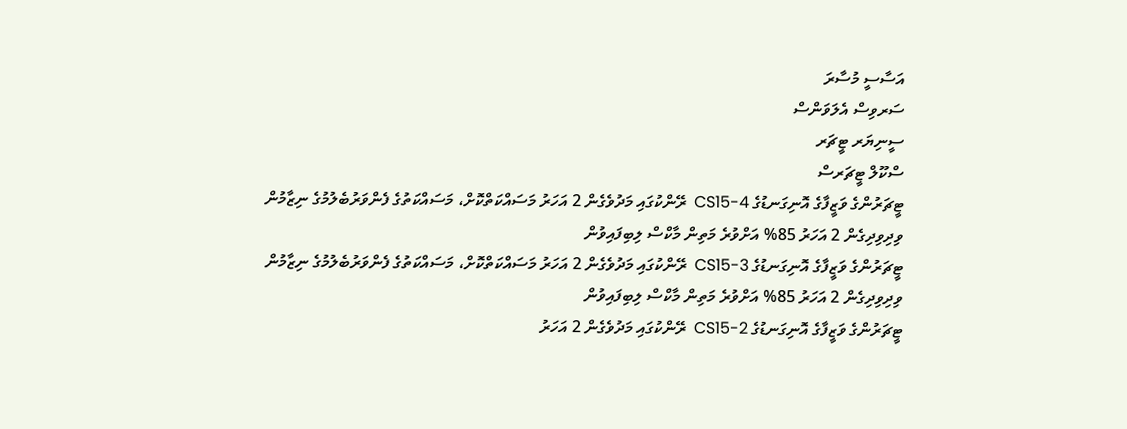އަސާސީ މުސާރަ
ސަރވިސް އެލަވަންސް
ސީނިޔަރ ޓީޗަރ
ސްކޫލް ޓީޗަރސް
ޓީޗަރުންގެ ވަޒީފާގެ އޮނިގަނޑުގެ CS15-4  ރޭންކުގައި މަދުވެގެން 2 އަހަރު މަސައްކަތްކޮށް، މަސައްކަތުގެ ފެންވަރުބެލުމުގެ ނިޒާމުން
ވިދިވިދިގެން 2 އަހަރު 85% އަށްވުރެ މަތިން މާކްސް ލިބިފައިވުން
ޓީޗަރުންގެ ވަޒީފާގެ އޮނިގަނޑުގެ CS15-3  ރޭންކުގައި މަދުވެގެން 2 އަހަރު މަސައްކަތްކޮށް، މަސައްކަތުގެ ފެންވަރުބެލުމުގެ ނިޒާމުން
ވިދިވިދިގެން 2 އަހަރު 85% އަށްވުރެ މަތިން މާކްސް ލިބިފައިވުން
ޓީޗަރުންގެ ވަޒީފާގެ އޮނިގަނޑުގެ CS15-2  ރޭންކުގައި މަދުވެގެން 2 އަހަރު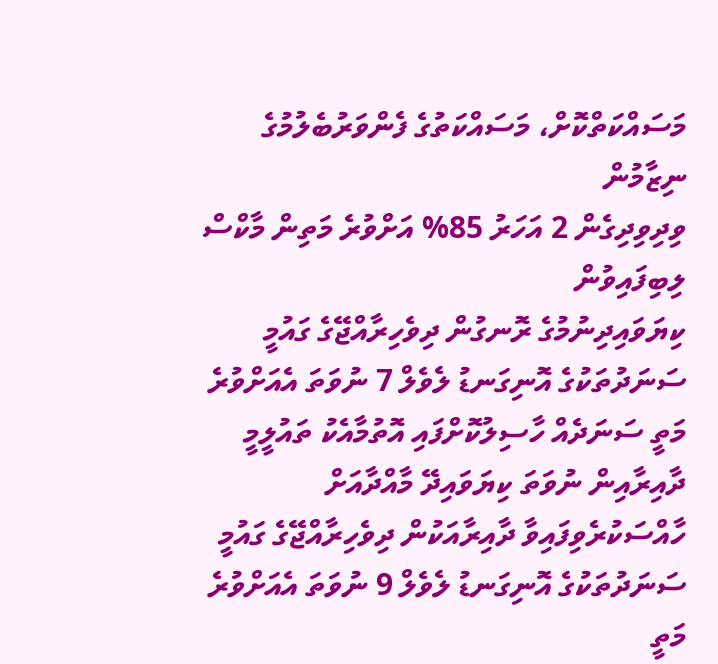މަސައްކަތްކޮށް، މަސައްކަތުގެ ފެންވަރުބެލުމުގެ ނިޒާމުން
ވިދިވިދިގެން 2 އަހަރު 85% އަށްވުރެ މަތިން މާކްސް ލިބިފައިވުން
ކިޔަވައިދިނުމުގެ ރޮނގުން ދިވެހިރާއްޖޭގެ ގައުމީ ސަނަދުތަކުގެ އޮނިގަނޑު ލެވެލް 7 ނުވަތަ އެއަށްވުރެ މަތީ ސަނަދެއް ހާސިލުކޮށްފައި އޮތުމާއެކު ތައުލީމީ ދާއިރާއިން ނުވަތަ ކިޔަވައިދޭ މާއްދާއަށް  ހާއްސަކުރެވިފައިވާ ދާއިރާއަކުން ދިވެހިރާއްޖޭގެ ގައުމީ ސަނަދުތަކުގެ އޮނިގަނޑު ލެވެލް 9 ނުވަތަ އެއަށްވުރެ މަތީ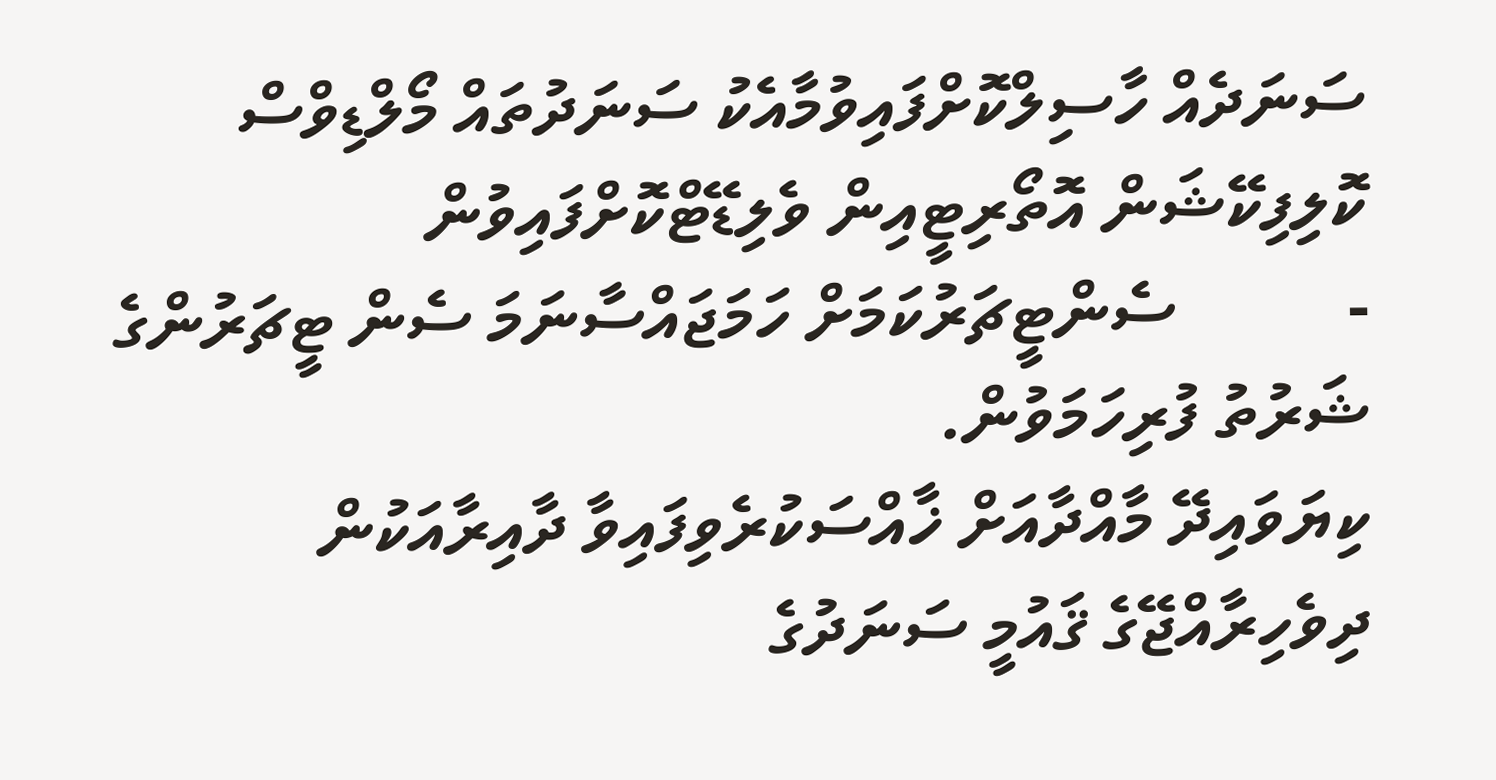ސަނަދެއް ހާސިލްކޮށްފައިވުމާއެކު ސަނަދުތައް މޯލްޑިވްސް ކޮލިފިކޭޝަން އޮތޯރިޓީއިން ވެލިޑޭޓްކޮށްފައިވުން
-          ސެންޓީޗަރުކަމަށް ހަމަޖައްސާނަމަ ސެން ޓީޗަރުންގެ ޝަރުތު ފުރިހަމަވުން.
ކިޔަވައިދޭ މާއްދާއަށް ޚާއްސަކުރެވިފައިވާ ދާއިރާއަކުން ދިވެހިރާއްޖޭގެ ޤައުމީ ސަނަދުގެ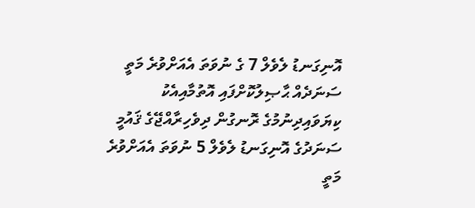އޮނިގަނޑު ލެވެލް 7 ގެ ނުވަތަ އެއަށްވުރެ މަތީ ސަނަދެއް ޙާޞިލުކޮށްފައި އޮތުމާއިއެކު ކިޔަވައިދިނުމުގެ ރޮނގުން ދިވެހިރާއްޖޭގެ ޤައުމީ ސަނަދުގެ އޮނިގަނޑު ލެވެލް 5 ނުވަތަ އެއަށްވުރެ މަތީ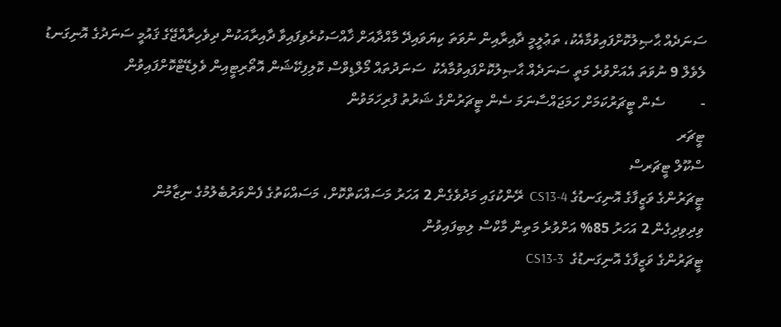ސަނަދެއް ޙާޞިލުކޮށްފައިވުމާއެކު، ތަޢުލީމީ ދާއިރާއިން ނުވަތަ ކިޔަވައިދޭ މާއްދާއަށް ޚާއްސަކުރެވިފައިވާ ދާއިރާއަކުން ދިވެހިރާއްޖޭގެ ޤައުމީ ސަނަދުގެ އޮނިގަނޑު ލެވެލް 9 ނުވަތަ އެއަށްވުރެ މަތީ ސަނަދެއް ޙާޞިލުކޮށްފައިވުމާއެކު  ސަނަދުތައް މޯލްޑިވްސް ކޮލިފިކޭޝަން އޮތޯރިޓީއިން ވެލިޑޭޓްކޮށްފައިވުން
-          ސެން ޓީޗަރުކަމަށް ހަމަޖައްސާނަމަ ސެން ޓީޗަރުންގެ ޝަރުތު ފުރިހަމަވުން
ޓީޗަރ
ސްކޫލް ޓީޗަރސް
ޓީޗަރުންގެ ވަޒީފާގެ އޮނިގަނޑުގެ CS13-4  ރޭންކުގައި މަދުވެގެން 2 އަހަރު މަސައްކަތްކޮށް، މަސައްކަތުގެ ފެންވަރުބެލުމުގެ ނިޒާމުން
ވިދިވިދިގެން 2 އަހަރު 85% އަށްވުރެ މަތިން މާކްސް ލިބިފައިވުން
ޓީޗަރުންގެ ވަޒީފާގެ އޮނިގަނޑުގެ  CS13-3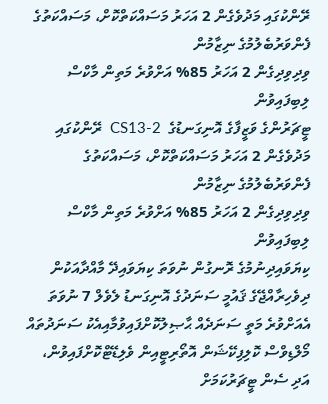ރޭންކުގައި މަދުވެގެން 2 އަހަރު މަސައްކަތްކޮށް، މަސައްކަތުގެ ފެންވަރުބެލުމުގެ ނިޒާމުން
ވިދިވިދިގެން 2 އަހަރު 85% އަށްވުރެ މަތިން މާކްސް ލިބިފައިވުން
ޓީޗަރުންގެ ވަޒީފާގެ އޮނިގަނޑުގެ  CS13-2  ރޭންކުގައި މަދުވެގެން 2 އަހަރު މަސައްކަތްކޮށް، މަސައްކަތުގެ ފެންވަރުބެލުމުގެ ނިޒާމުން
ވިދިވިދިގެން 2 އަހަރު 85% އަށްވުރެ މަތިން މާކްސް ލިބިފައިވުން
ކިޔަވައިދިނުމުގެ ރޮނގުން ނުވަތަ ކިޔަވައިދޭ މާއްދާއަކުން ދިވެހިރާއްޖޭގެ ޤައުމީ ސަނަދުގެ އޮނިގަނޑު ލެވެލް 7 ނުވަތަ އެއަށްވުރެ މަތީ ސަނަދެއް ޙާޞިލުކޮށްފައިވުމާއިއެކު ސަނަދުތައް މޯލްޑިވްސް ކޮލިފިކޭޝަން އޮތޯރިޓީއިން ވެލިޑޭޓްކޮށްފައިވުން، އަދި ސެން ޓީޗަރުކަމަށް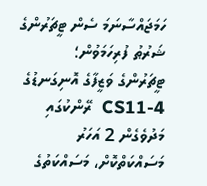ހަމަޖައްސާނަމަ ސެން ޓީޗަރުންގެ ޝަރުޠު ފުރިހަމަވުން؛
ޓީޗަރުންގެ ވަޒީފާގެ އޮނިގަނޑުގެ CS11-4  ރޭންކުގައި މަދުވެގެން 2 އަހަރު މަސައްކަތްކޮށް، މަސައްކަތުގެ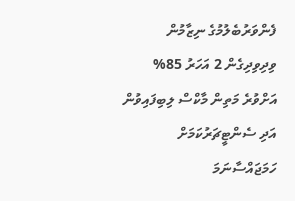ފެންވަރުބެލުމުގެ ނިޒާމުން
ވިދިވިދިގެން 2 އަހަރު 85% އަށްވުރެ މަތިން މާކްސް ލިބިފައިވުން އަދި ސެންޓީޗަރުކަމަށް ހަމަޖައްސާނަމަ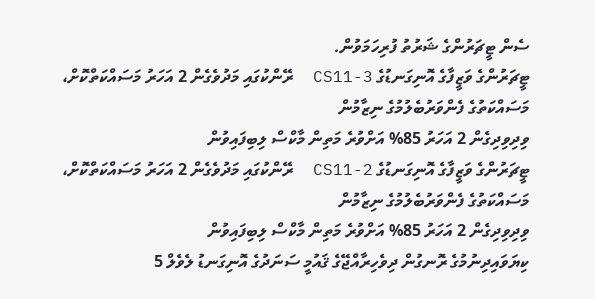ސެން ޓީޗަރުންގެ ޝަރުތު ފުރިހަމަވުން.
ޓީޗަރުންގެ ވަޒީފާގެ އޮނިގަނޑުގެ CS11-3  ރޭންކުގައި މަދުވެގެން 2 އަހަރު މަސައްކަތްކޮށް، މަސައްކަތުގެ ފެންވަރުބެލުމުގެ ނިޒާމުން
ވިދިވިދިގެން 2 އަހަރު 85% އަށްވުރެ މަތިން މާކްސް ލިބިފައިވުން
ޓީޗަރުންގެ ވަޒީފާގެ އޮނިގަނޑުގެ CS11-2  ރޭންކުގައި މަދުވެގެން 2 އަހަރު މަސައްކަތްކޮށް، މަސައްކަތުގެ ފެންވަރުބެލުމުގެ ނިޒާމުން
ވިދިވިދިގެން 2 އަހަރު 85% އަށްވުރެ މަތިން މާކްސް ލިބިފައިވުން
ކިޔަވައިދިނުމުގެ ރޮނގުން ދިވެހިރާއްޖޭގެ ޤައުމީ ސަނަދުގެ އޮނިގަނޑު ލެވެލް 5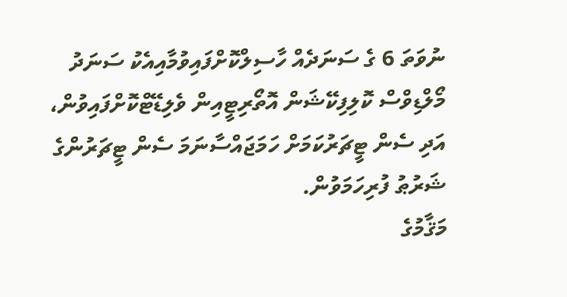ނުވަތަ 6 ގެ ސަނަދެއް ހާސިލްކޮށްފައިވުމާއިއެކު ސަނަދު މޯލްޑިވްސް ކޮލިފިކޭޝަން އޮތޯރިޓީއިން ވެލިޑޭޓްކޮށްފައިވުން، އަދި ސެން ޓީޗަރުކަމަށް ހަމަޖައްސާނަމަ ސެން ޓީޗަރުންގެ ޝަރުޠު ފުރިހަމަވުން.
މަޤާމުގެ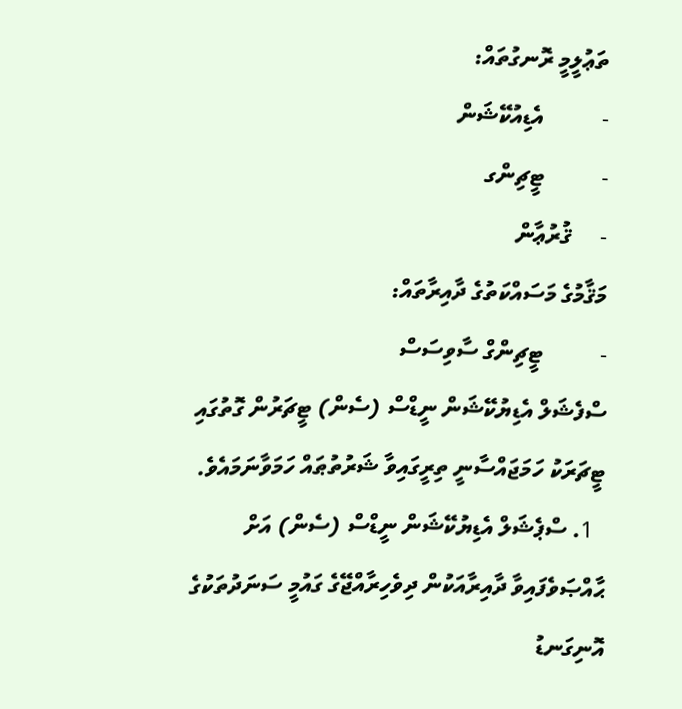ތަޢުލީމީ ރޮނގުތައް:
-          އެޑިއުކޭޝަން
-          ޓީޗިންގ
-     ޤުރުޢާން
މަޤާމުގެ މަސައްކަތުގެ ދާއިރާތައް:
-          ޓީޗިންގް ސާވިސަސް
ސްފެޝަލް އެޑިޔުކޭޝަން ނީޑްސް (ސެން) ޓީޗަރުން ގޮތުގައި ޓީޗަރަކު ހަމަޖައްސާނީ ތިރީގައިވާ ޝަރުތުޠައް ހަމަވާނަމައެވެ.
  1. ސްޕެޝަލް އެޑިޔުކޭޝަން ނީޑްސް (ސެން) އަށް ޙާއްޞަވެފައިވާ ދާއިރާއަކުން ދިވެހިރާއްޖޭގެ ގައުމީ ސަނަދުތަކުގެ އޮނިގަނޑު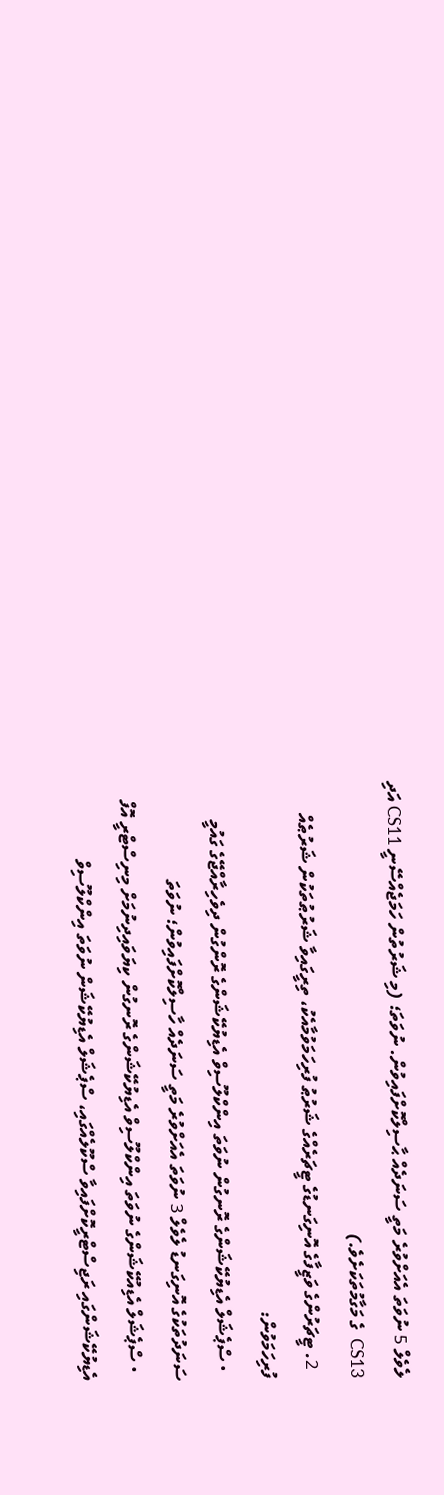ލެވެލް 5 ނުވަތަ އެއަށްވުރެ މަތީ ސަނަދެއް ޙާސިލްކޮށްފައިވުން. ނުވަތަ؛ (މި ޝަރުތުން ހަމަޖެއްސޭނީ CS11 އަދި CS13  ގެ މަގާމުތަކަށެވެ.)
  2. ޓީޗަރުންގެ ވަޒީފާގެ އޮނިގަނޑުގެ ޓީޗަރެއްގެ ޝަރުޠު ފުރިހަމަވުމާއެކު، ތިރީގައިވާ ޝަރުޠުތަކުން ޝަރުޠެއް ފުރިހަމަވުން:
  • ސްޕެޝަލް އެޑިޔުކޭޝަންގެ ރޮނގުން ނުވަތަ އިންކްލޫސިވް އެޑިޔުކޭޝަންގެ ރޮންގުން ދިވެހިރާއްޖޭގެ ގައުމީ ސަނަދުތަކުގެ އޮނިގަނޑު ލެވެލް 3 ނުވަތަ އެއަށްވުރެ މަތީ ސަނަދެއް ހާސިލްކޮށްފައިވުން؛ ނުވަތަ
  • ސްޕެޝަލް އެޑިއުކޭޝަންގެ ނުވަތަ އިންކްލޫސިވް އެޑިޔުކޭޝަންގެ ރޮނގުން ކިޔަވައިދިނުމަށް މިނިސްޓްރީ އޮފް އެޑިޔުކޭޝަންގައި ރަޖިސްޓްރީކޮށްފައިވާ ސްކޫލެއްގައި، ސްޕެޝަލް އެޑިޔުކޭޝަން ނުވަތަ އިންކްލޫސިވް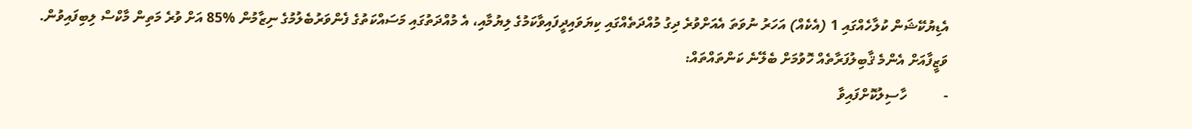އެޑިޔުކޭޝަން ކުލާހެއްގައި 1 (އެކެއް) އަހަރު ނުވަތަ އެއަށްވުރެ ދިގު މުއްދަތެއްގައި ކިޔަވައިދީފައިވާކަމުގެ ލިޔުމާއި، އެ މުއްދަތުގައި މަސައްކަތުގެ ފެންވަރުބެލުމުގެ ނިޒާމުން %85 އަށް ވުރެ މަތިން މާކްސް ލިބިފައިވުން.
ވަޒީފާއަށް އެންމެ ޤާބިލުފަރާތެއް ހޮވުމަށް ބެލޭނެ ކަންތައްތައް:
-          ހާސިލުކޮށްފައިވާ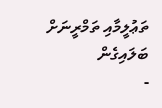ތަޢުލީމާއި ތަމްރީނަށް ބަލައިގެން
-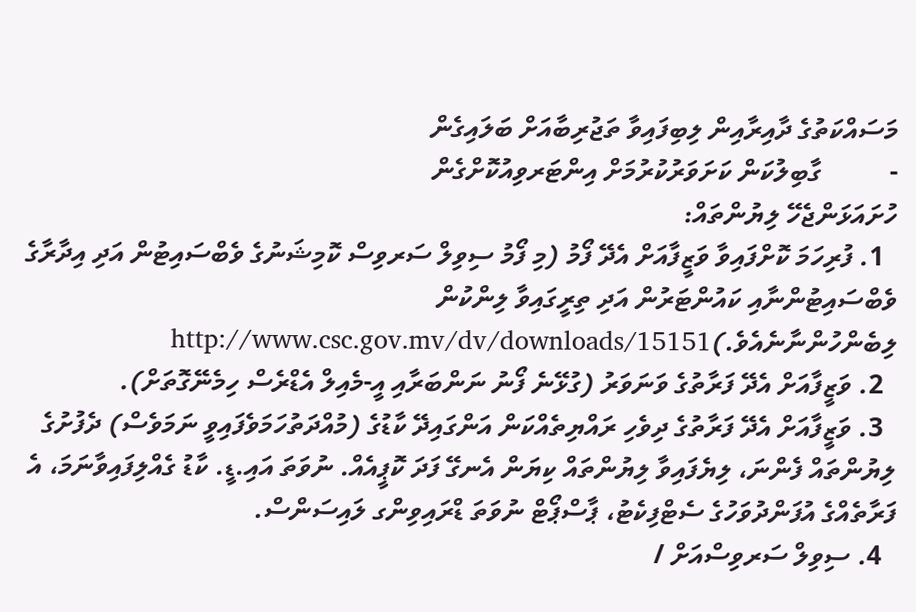މަސައްކަތުގެ ދާއިރާއިން ލިބިފައިވާ ތަޖުރިބާއަށް ބަލައިގެން
-          ގާބިލުކަން ކަށަވަރުކުރުމަށް އިންޓަރވިއުކޮށްގެން
ހުށައަޅަންޖެހޭ ލިޔުންތައް:
  1. ފުރިހަމަ ކޮށްފައިވާ ވަޒީފާއަށް އެދޭ ފޯމު (މި ފޯމު ސިވިލް ސަރވިސް ކޮމިޝަނުގެ ވެބްސައިޓުން އަދި އިދާރާގެ ވެބްސައިޓުންނާއި ކައުންޓަރުން އަދި ތިރީގައިވާ ލިންކުން ލިބެންހުންނާނެއެވެ.)http://www.csc.gov.mv/dv/downloads/15151
  2. ވަޒީފާއަށް އެދޭ ފަރާތުގެ ވަނަވަރު (ގުޅޭނެ ފޯނު ނަންބަރާއި އީ-މެއިލް އެޑްރެސް ހިމެނޭގޮތަށް).
  3. ވަޒީފާއަށް އެދޭ ފަރާތުގެ ދިވެހި ރައްޔިތެއްކަން އަންގައިދޭ ކާޑުގެ (މުއްދަތުހަމަވެފައިވީ ނަމަވެސް) ދެފުށުގެ ލިޔުންތައް ފެންނަ، ލިޔެފައިވާ ލިޔުންތައް ކިޔަން އެނގޭ ފަދަ ކޮޕީއެއް. ނުވަތަ އައި.ޑީ. ކާޑު ގެއްލިފައިވާނަމަ، އެ ފަރާތެއްގެ އުފަންދުވަހުގެ ސެޓްފިކެޓު، ޕާސްޕޯޓް ނުވަތަ ޑްރައިވިންގ ލައިސަންސް.
  4. ސިވިލް ސަރވިސްއަށް /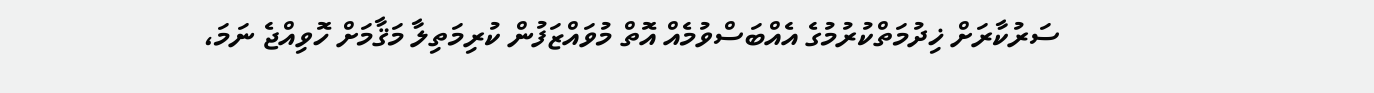ސަރުކާރަށް ޚިދުމަތްކުރުމުގެ އެއްބަސްވުމެއް އޮތް މުވައްޒަފުން ކުރިމަތިލާ މަޤާމަށް ހޮވިއްޖެ ނަމަ،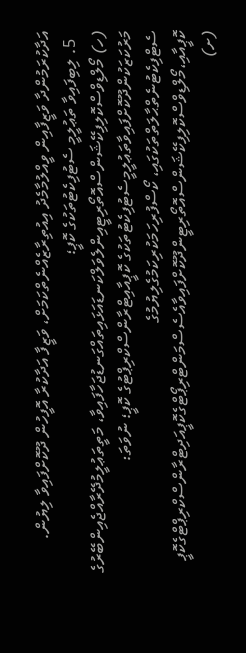އަދާކުރަމުންދާ ވަޒީފާއިން ވީއްލުމާމެދު އިއުތިރާޒެއްނެތްކަމަށް، ވަޒީފާ އަދާކުރާ އޮފީހުން ދޫކޮށްފައިވާ ލިޔުން.
  5. ލިބިފައިވާ ތަޢުލީމީ ސެޓުފިކެޓުތަކުގެ ކޮޕީ؛
(ހ) މޯލްޑިވްސްކޮލިފިކޭޝަންސްއޮތޯރިޓީއިންލެވަލްކަނޑައަޅައިތައްގަނޑުޖަހާފައިވާ، މަތީތަޢުލީމުދޭރާއްޖެއިންބޭރުގެ މަރުކަޒަކުންދޫކޮށްފައިވާތަޢުލީމީސެޓުފިކެޓުތަކުގެ ކޮޕީއާއިޓްރާންސްކްރިޕްޓުގެ ކޮޕީ؛ ނުވަތަ: ސެޓްފިކެޓުނެތްޙާލަތްތަކުގައި، ކޯސްފުރިހަމަކުރިކަމުގެލިޔުމުގެ ކޮޕީއާއި،މޯލްޑިވްސްކޮލިފިކޭޝަންސްއޮތޯރިޓީންދޫކޮށްފައިވާއެސެސްމަންޓްރިޕޯޓްގެކޮޕީއަދިޓްރާންސްކްރިޕްޓްގެކޮޕީ
(ށ)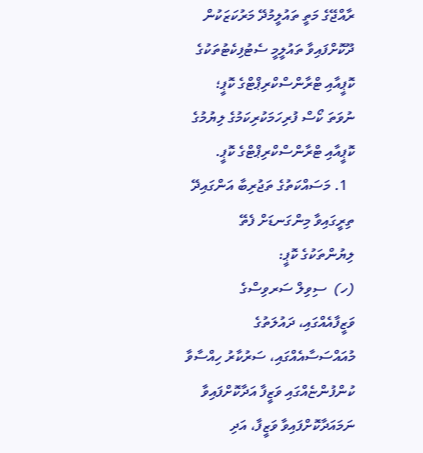ރާއްޖޭގެ މަތީ ތައުލީމުދޭ މަރުކަޒަކުން ދޫކޮށްފައިވާ ތައުލީމީ ސެޓުފިކެޓުތަކުގެ ކޮޕީއާއި ޓްރާންސްކްރިޕްޓްގެ ކޮޕީ؛ ނުވަތަ ކޯސް ފުރިހަމަކުރިކަމުގެ ލިޔުމުގެ ކޮޕީއާއި ޓްރާންސްކްރިޕްޓްގެ ކޮޕީ.
  1. މަސައްކަތުގެ ތަޖުރިބާ އަންގައިދޭ ތިރީގައިވާ މިންގަނޑަށް ފެތޭ ލިޔުންތަކުގެ ކޮޕީ:
(ހ)  ސިވިލް ސަރވިސްގެ ވަޒީފާއެއްގައި، ދައުލަތުގެ މުއައްސަސާއެއްގައި، ސަރުކާރު ހިއްސާވާ ކުންފުންޏެއްގައި ވަޒީފާ އަދާކޮށްފައިވާ ނަމައަދާކޮށްފައިވާ ވަޒީފާ، އަދި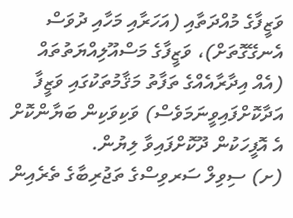ވަޒީފާގެ މުއްދަތާއި (އަހަރާއި މަހާއި ދުވަސް އެނގޭގޮތަށް)، ވަޒީފާގެ މަސްއޫލިއްޔަތުތައް (އެއް އިދާރާއެއްގެ ތަފާތު މަޤާމުތަކުގައި ވަޒީފާ އަދާކޮށްފައިވީނަމަވެސް) ވަކިވަކިން ބަޔާންކޮށް އެ އޮފީހަކުން ދޫކޮށްފައިވާ ލިޔުން.
(ށ) ސިވިލް ސަރވިސްގެ ތަޖުރިބާގެ ތެރެއިން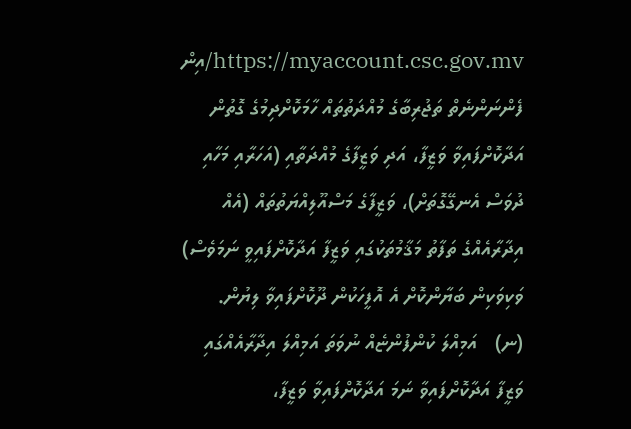https://myaccount.csc.gov.mv/އިން ފެންނަންނެތް ތަޖުރިބާގެ މުއްދަތުތައް ހާމަކޮށްދިމުގެ ގޮތުން އަދާކޮށްފައިވާ ވަޒީފާ، އަދި ވަޒީފާގެ މުއްދަތާއި (އަހަރާއި މަހާއި ދުވަސް އެނގޭގޮތަށް)، ވަޒީފާގެ މަސްއޫލިއްޔަތުތައް (އެއް އިދާރާއެއްގެ ތަފާތު މަޤާމުތަކުގައި ވަޒީފާ އަދާކޮށްފައިވީ ނަމަވެސް) ވަކިވަކިން ބަޔާންކޮށް އެ އޮފީހަކުން ދޫކޮށްފައިވާ ލިޔުން.
(ނ)   އަމިއްލަ ކުންފުންޏެއް ނުވަތަ އަމިއްލަ އިދާރާއެއްގައި ވަޒީފާ އަދާކޮށްފައިވާ ނަމަ އަދާކޮށްފައިވާ ވަޒީފާ،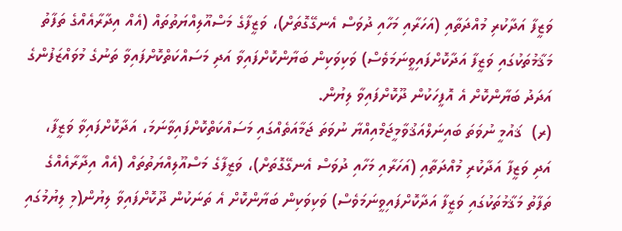ވަޒީފާ އަދާކުރި މުއްދަތާއި (އަހަރާއި މަހާއި ދުވަސް އެނގޭގޮތަށް)، ވަޒީފާގެ މަސްއޫލިއްޔަތުތައް (އެއް އިދާރާއެއްގެ ތަފާތު މަޤާމުތަކުގައި ވަޒީފާ އަދާކޮށްފައިވީނަމަވެސް) ވަކިވަކިން ބަޔާންކޮށްފައިވާ އަދި މަސައްކަތްކޮށްފައިވާ ތަނުގެ މުވައްޒަފުންގެ އަދަދު ބަޔާންކޮށް އެ އޮފީހަކުން ދޫކޮށްފައިވާ ލިޔުން.
(ރ)  ޤައުމީ ނުވަތަ ބައިނަލްއަޤުވާމީޖަމްއިއްޔާ ނުވަތަ ޖަމާއަތެއްގައި މަސައްކަތްކޮށްފައިވާނަމަ، އަދާކޮށްފައިވާ ވަޒީފާ، އަދި ވަޒީފާ އަދާކުރި މުއްދަތާއި (އަހަރާއި މަހާއި ދުވަސް އެނގޭގޮތަށް)، ވަޒީފާގެ މަސްއޫލިއްޔަތުތައް (އެއް އިދާރާއެއްގެ ތަފާތު މަޤާމުތަކުގައި ވަޒީފާ އަދާކޮށްފައިވީނަމަވެސް) ވަކިވަކިން ބަޔާންކޮށް އެ ތަނަކުން ދޫކޮށްފައިވާ ލިޔުން(މި ލިޔުމުގައި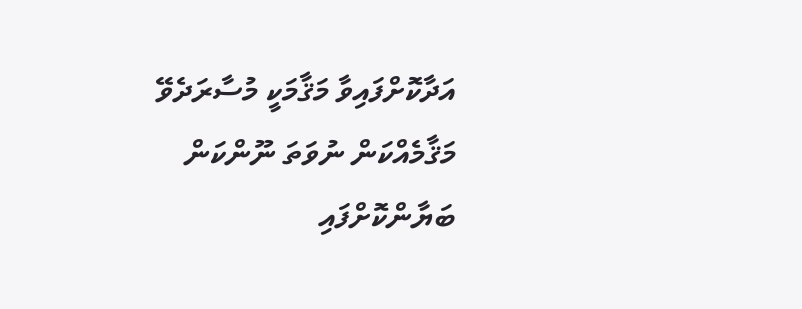އަދާކޮށްފައިވާ މަޤާމަކީ މުސާރަދެވޭ މަޤާމެއްކަން ނުވަތަ ނޫންކަން ބަޔާންކޮށްފައި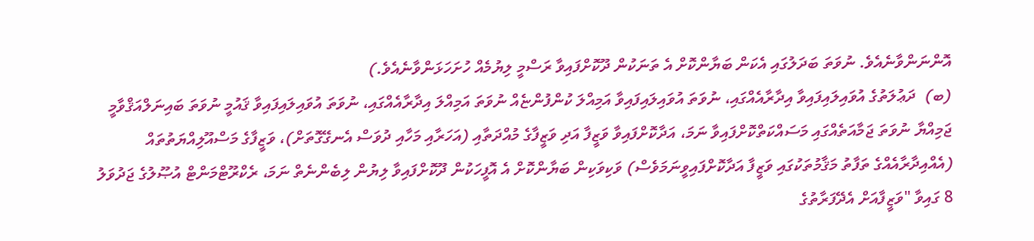އޮންނަންވާނެއެވެ. ނުވަތަ ބަދަލުގައި އެކަން ބަޔާންކޮށް އެ ތަނަކުން ދޫކޮށްފައިވާ ރަސްމީ ލިޔުމެއް ހުށަހަޅަންވާނެއެވެ.)
(ބ)  ދަޢުލަތުގެ އުވައިލައިފައިވާ އިދާރާއެއްގައި، ނުވަތަ އުވައިލައިފައިވާ އަމިއްލަ ކުންފުންޏެއް ނުވަތަ އަމިއްލަ އިދާރާއެއްގައި، ނުވަތަ އުވައިލައިފައިވާ ޤައުމީ ނުވަތަ ބައިނަލްއަޤްވާމީ ޖަމިއްޔާ ނުވަތަ ޖަމާއަތެއްގައި މަސައްކަތްކޮށްފައިވާ ނަމަ، އަދާކޮށްފައިވާ ވަޒީފާ އަދި ވަޒީފާގެ މުއްދަތާއި (އަހަރާއި މަހާއި ދުވަސް އެނގޭގޮތަށް)، ވަޒީފާގެ މަސްއޫލިއްޔަތުތައް (އެއްއިދާރާއެއްގެ ތަފާތު މަޤާމުތަކުގައި ވަޒީފާ އަދާކޮށްފައިވީނަމަވެސް) ވަކިވަކިން ބަޔާންކޮށް އެ އޮފީހަކުން ދޫކޮށްފައިވާ ލިޔުން ލިބެންނެތް ނަމަ، ރެކްރޫޓްމަންޓް އުޞޫލުގެ ޖަދުވަލު 8 ގައިވާ "ވަޒީފާއަށް އެދޭފަރާތުގެ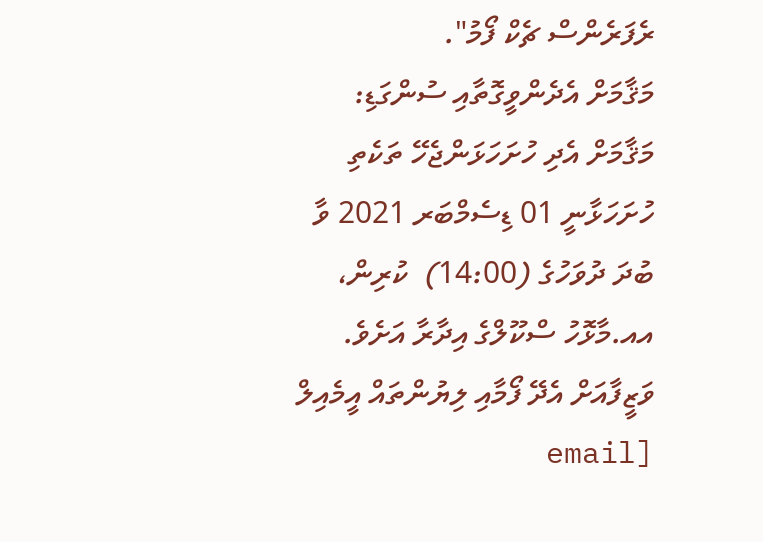ރެފަރެންސް ޗެކް ފޯމު".
މަޤާމަށް އެދެންވީގޮތާއި ސުންގަޑި:
މަޤާމަށް އެދި ހުށަހަޅަންޖެހޭ ތަކެތި ހުށަހަޅާނީ 01 ޑިސެމްބަރ 2021 ވާ ބުދަ ދުވަހުގެ (14:00)  ކުރިން، އއ.މާޅޮހު ސްކޫލްގެ އިދާރާ އަށެވެ. ވަޒީފާއަށް އެދޭ ފޯމާއި ލިޔުންތައް އީމެއިލް [email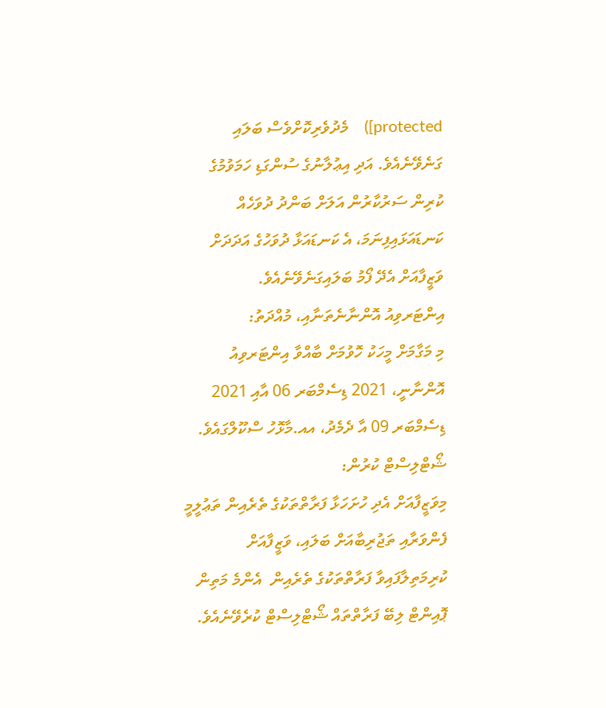protected])    މެދުވެރިކޮށްވެސް ބަލައި ގަނެވޭނެއެވެ. އަދި އިޢުލާނުގެ ސުންގަޑި ހަމަވުމުގެ  ކުރިން ސަރުކާރުން އަލަށް ބަންދު ދުވަހެއް ކަނޑައަޅައިފިނަމަ، އެ ކަނޑައަޅާ ދުވަހުގެ އަދަދަށް ވަޒީފާއަށް އެދޭ ފޯމު ބަލައިގަނެވޭނެއެވެ.
އިންޓަރވިއު އޮންނާނެތަނާއި، މުއްދަތު:
މި މަގާމަށް މީހަކު ހޮވުމަށް ބާއްވާ އިންޓަރވިއު އޮންނާނީ، 2021 ޑިސެމްބަރ 06 އާއި 2021 ޑިސެމްބަރ 09 އާ ދެމެދު، އއ.މާޅޮހު ސްކޫލްގައެވެ.
ޝޯޓްލިސްޓް ކުރުން:
މިވަޒީފާއަށް އެދި ހުށަހަޅާ ފަރާތްތަކުގެ ތެރެއިން ތަޢުލީމީ ފެންވަރާއި ތަޖުރިބާއަށް ބަލައި، ވަޒީފާއަށް ކުރިމަތިލާފައިވާ ފަރާތްތަކުގެ ތެރެއިން  އެންމެ މަތިން ޕޮއިންޓް ލިބޭ ފަރާތްތައް ޝޯޓްލިސްޓް ކުރެވޭނެއެވެ.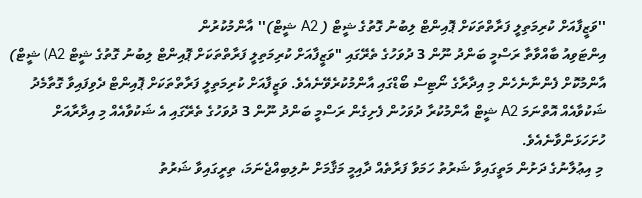''ވަޒީފާއަށް ކުރިމަތިލީ ފަރާތްތަކަށް ޕޮއިންޓް ލިބުނު ގޮތުގެ ޝީޓް ( A2 ޝީޓް)'' އާންމުކުރުން
އިންޓަވިއު ބާއްވާތާ ރަސްމީ ބަންދު ނޫން 3 ދުވަހުގެ ތެރޭގައި "ވަޒީފާއަށް ކުރިމަތިލީ ފަރާތްތަކަށް ޕޮއިންޓް ލިބުނު ގޮތުގެ ޝީޓް A2) ޝީޓް) އާންމުކޮށް ފެންނާނެހެން މި އިދާރާގެ ނޯޓިސް ބޯޑްގައި އާންމުކުރެވޭނެއެވެ. ވަޒީފާއަށް ކުރިމަތިލީ ފަރާތްތަކަށް ޕޮއިންޓް ދެވިފައިވާ ގޮތާމެދު ޝަކުވާއެއް އޮތްނަމަ A2 ޝީޓް އާންމުކުރާ ދުވަހުން ފެށިގެން ރަސްމީ ބަންދު ނޫން 3 ދުވަހުގެ ތެރޭގައި އެ ޝަކުވާއެއް މި އިދާރާއަށް ހުށަހަޅަންވާނެއެވެ.
 މި އިޢުލާނުގެ ދަށުން މަތީގައިވާ ޝަރުތު ހަމަވާ ފަރާތެއް ދާއިމީ މަޤާމަށް ނުލިބިއްޖެނަމަ، ތިރީގައިވާ ޝަރުތު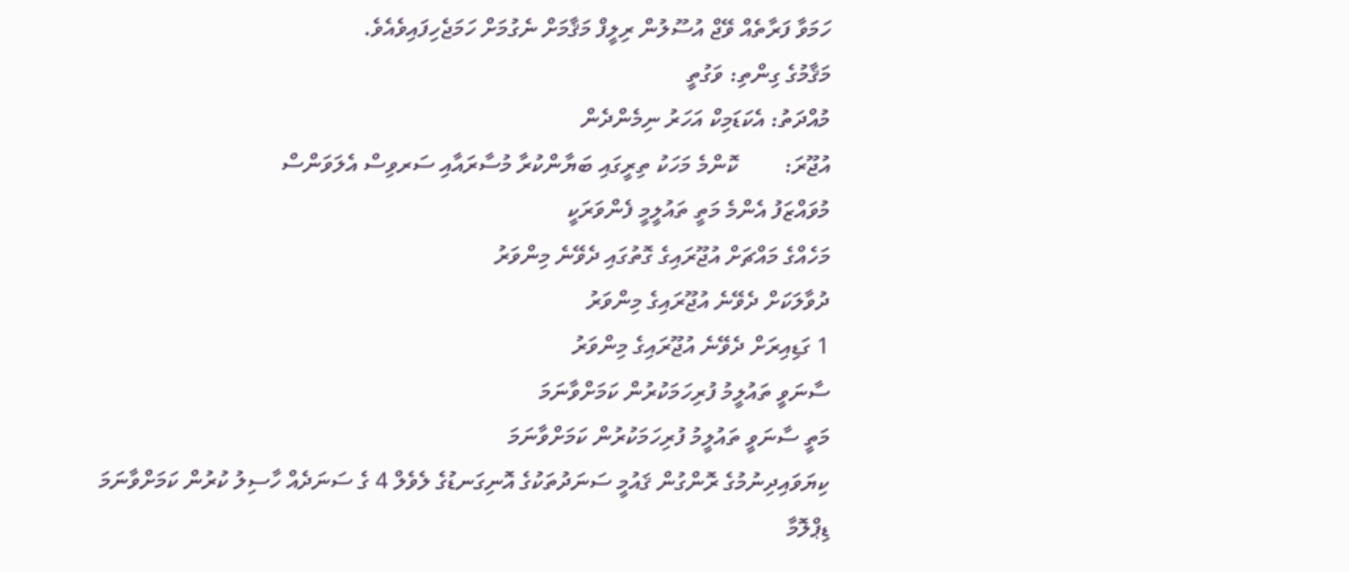ހަމަވާ ފަރާތެއް ވޭޖް އުސޫލުން ރިލީފް މަޤާމަށް ނެގުމަށް ހަމަޖެހިފައިވެއެވެ.
މަޤާމުގެ ގިންތި: ވަގުތީ
މުއްދަތު: އެކަޑަމިކް އަހަރު ނިމެންދެން
އުޖޫރަ:        ކޮންމެ މަހަކު ތިރީގައި ބަޔާންކުރާ މުސާރައާއި ސަރވިސް އެލަވަންސް
މުވައްޒަފު އެންމެ މަތީ ތައުލީމީ ފެންވަރަކީ
މަހެއްގެ މައްޗަށް އުޖޫރައިގެ ގޮތުގައި ދެވޭނެ މިންވަރު
ދުވާލަކަށް ދެވޭނެ އުޖޫރައިގެ މިންވަރު
1 ގަޑިއިރަށް ދެވޭނެ އުޖޫރައިގެ މިންވަރު
ސާނަވީ ތައުލީމު ފުރިހަމަކުރުން ކަމަށްވާނަމަ
މަތީ ސާނަވީ ތައުލީމު ފުރިހަމަކުރުން ކަމަށްވާނަމަ
ކިޔަވައިދިނުމުގެ ރޮންގުން ޤައުމީ ސަނަދުތަކުގެ އޮނިގަނޑުގެ ލެވެލް 4 ގެ ސަނަދެއް ހާސިލު ކުރުން ކަމަށްވާނަމަ
ޑިޕްލޮމާ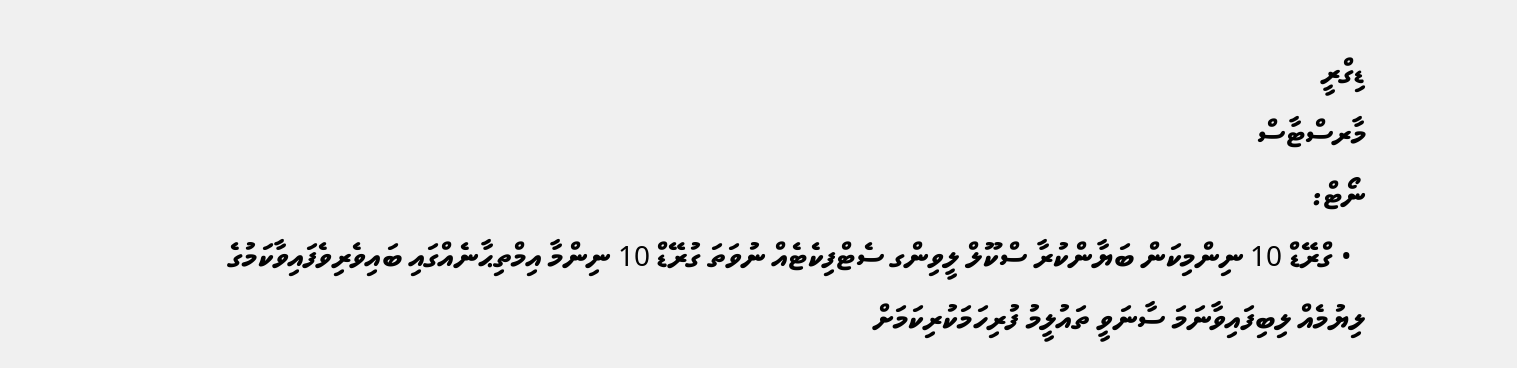ޑިގްރީ
މާރސްޓާސް
ނޯޓް:
  • ގްރޭޑް 10 ނިންމިކަން ބަޔާންކުރާ ސްކޫލް ލީވިންގ ސެޓްފިކެޓެއް ނުވަތަ ގުރޭޑް 10 ނިންމާ އިމްތިޙާނެއްގައި ބައިވެރިވެފައިވާކަމުގެ ލިޔުމެއް ލިބިފައިވާނަމަ ސާނަވީ ތައުލީމު ފުރިހަމަކުރިކަމަށް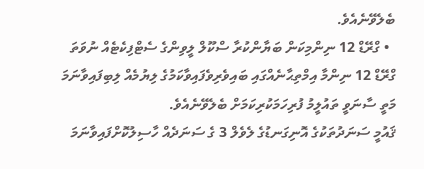ބެލެވޭނެއެވެ.
  • ގްރޭޑް 12 ނިންމިކަން ބަޔާންކުރާ ސްކޫލް ލީވިންގެ ސެޓްފިކެޓެއް ނުވަތަ ގްރޭޑް 12 ނިންމާ އިމްތިޙާނެއްގައި ބައިވެރިވެފައިވާކަމުގެ ލިޔުމެއް ލިބިފައިވާނަމަ މަތީ ސާނަވީ ތައުލީމު ފުރިހަމަކުރިކަމަށް ބެލެވޭނެއެވެ.
ޤައުމީ ސަނަދުތަކުގެ އޮނިގަނޑުގެ ލެވެލް 3 ގެ ސަނަދެއް ހާސިލުކޮށްފައިވާނަމަ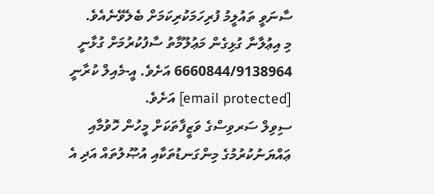ސާނަވީ ތައުލީމު ފުރިހަމަކުރިކަމަށް ބެލެވޭނެއެވެ.
މި އިޢުލާނާ ގުޅިގެން މަޢުލޫމާތު ސާފުކުރުމަށް ގުޅާނީ 6660844/9138964 އަށެވެ. އީ-މެއިލް ކުރާނީ [email protected] އަށެވެ.
ސިވިލް ސަރވިސްގެ ވަޒީފާތަކަށް މީހުން ހޮވުމާއި ޢައްޔަނުކުރުމުގެ މިންގަނޑުތަކާއި އުޞޫލުތައް އަދި އެ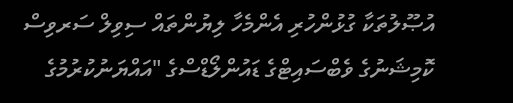އުޞޫލުތަކާ ގުޅުންހުރި އެންމެހާ ލިޔުންތައް ސިވިލް ސަރވިސް ކޮމިޝަނުގެ ވެބްސައިޓްގެ ޑައުންލޯޑްސްގެ "އައްޔަނުކުރުމުގެ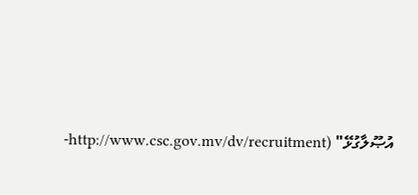އުޞޫލާގުޅޭ" (http://www.csc.gov.mv/dv/recruitment-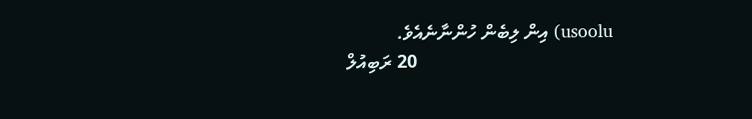usoolu) އިން ލިބެން ހުންނާނެއެވެ.
                                          20 ރަބިއުލް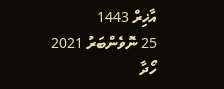އާޚިރް 1443
25 ނޮވެންބަރު 2021
ހޯދާ